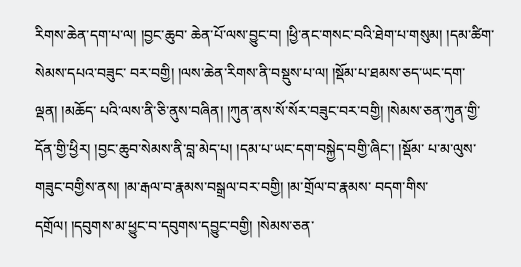རིགས་ཆེན་དག་པ་ལ། །བྱང་ཆུབ་ ཆེན་པོ་ལས་བྱུང་བ། །ཕྱི་ནང་གསང་བའི་ཐེག་པ་གསུམ། །དམ་ཚིག་སེམས་དཔའ་བཟུང་ བར་བགྱི། །ལས་ཆེན་རིགས་ནི་བསྡུས་པ་ལ། །སྡོམ་པ་ཐམས་ཅད་ཡང་དག་ལྡན། །མཆོད་ པའི་ལས་ནི་ཅི་ནུས་བཞིན། །ཀུན་ནས་སོ་སོར་བཟུང་བར་བགྱི། །སེམས་ཅན་ཀུན་གྱི་ དོན་གྱི་ཕྱིར། །བྱང་ཆུབ་སེམས་ནི་བླ་མེད་པ། །དམ་པ་ཡང་དག་བསྐྱེད་བགྱི་ཞིང་། །སྡོམ་ པ་མ་ལུས་གཟུང་བགྱིས་ནས། །མ་རྒལ་བ་རྣམས་བསྒྲལ་བར་བགྱི། །མ་གྲོལ་བ་རྣམས་ བདག་གིས་དགྲོལ། །དབུགས་མ་ཕྱུང་བ་དབུགས་དབྱུང་བགྱི། །སེམས་ཅན་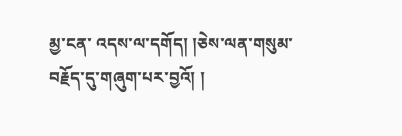མྱ་ངན་ འདས་ལ་དགོད། །ཅེས་ལན་གསུམ་བརྗོད་དུ་གཞུག་པར་བྱའོ། །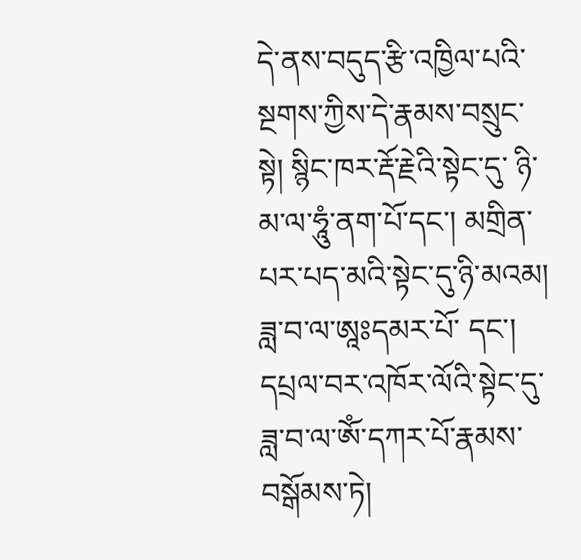དེ་ནས་བདུད་རྩི་འཁྱིལ་པའི་སྔགས་ཀྱིས་དེ་རྣམས་བསྲུང་སྟེ། སྙིང་ཁར་རྡོ་རྗེའི་སྟེང་དུ་ ཉི་མ་ལ་ཧཱུཾ་ནག་པོ་དང་། མགྲིན་པར་པད་མའི་སྟེང་དུ་ཉི་མའམ། ཟླ་བ་ལ་ཨཱཿདམར་པོ་ དང་། དཔྲལ་བར་འཁོར་ལོའི་སྟེང་དུ་ཟླ་བ་ལ་ཨོཾ་དཀར་པོ་རྣམས་བསྒོམས་ཏེ།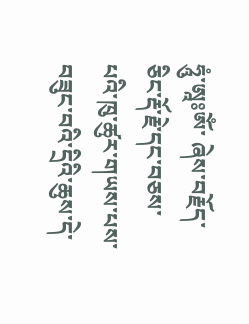ཧཱུཾ་ཨཱཿཨོཾ་ ཞེས་བརྗོད་ཅིང་རྡོ་རྗེ་དང་བཅས་པའི་ཁུ་ཚུར་གཡས་པས་བཟུང་བའི་དྲིའི་ཆུས་དེ་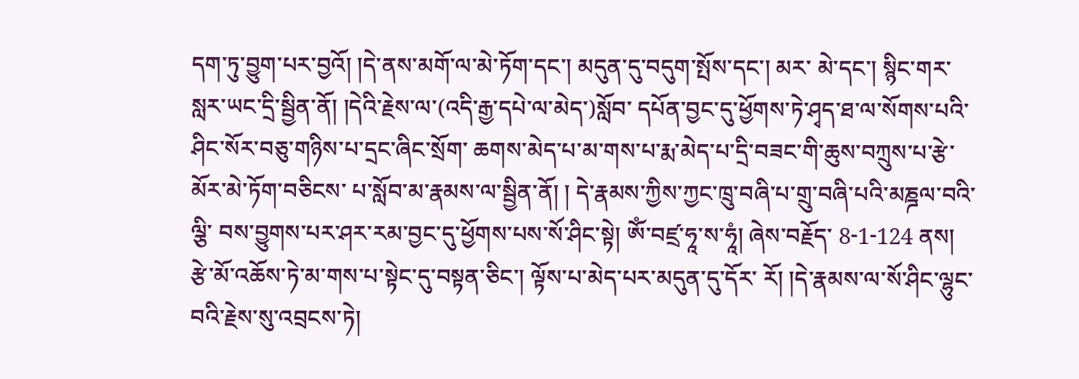དག་ཏུ་བྱུག་པར་བྱའོ། །དེ་ནས་མགོ་ལ་མེ་ཏོག་དང་། མདུན་དུ་བདུག་སྤོས་དང་། མར་ མེ་དང་། སྙིང་གར་སླར་ཡང་དྲི་སྦྱིན་ནོ། །དེའི་རྗེས་ལ་(འདི་རྒྱ་དཔེ་ལ་མེད་)སློབ་ དཔོན་བྱང་དུ་ཕྱོགས་ཏེ་ཤྭད་ཐ་ལ་སོགས་པའི་ཤིང་སོར་བཅུ་གཉིས་པ་དྲང་ཞིང་སྲོག་ ཆགས་མེད་པ་མ་གས་པ་རྨ་མེད་པ་དྲི་བཟང་གི་ཆུས་བཀྲུས་པ་རྩེ་མོར་མེ་ཏོག་བཅིངས་ པ་སློབ་མ་རྣམས་ལ་སྦྱིན་ནོ། ། དེ་རྣམས་ཀྱིས་ཀྱང་ཁྲུ་བཞི་པ་གྲུ་བཞི་པའི་མཎྜལ་བའི་ལྕི་ བས་བྱུགས་པར་ཤར་རམ་བྱང་དུ་ཕྱོགས་པས་སོ་ཤིང་སྟེ། ཨོཾ་བཛྲ་ཧཱ་ས་ཧཱཾ། ཞེས་བརྗོད་ 8-1-124 ནས། རྩེ་མོ་འཆོས་ཏེ་མ་གས་པ་སྟེང་དུ་བསྟན་ཅིང་། ལྟོས་པ་མེད་པར་མདུན་དུ་དོར་ རོ། །དེ་རྣམས་ལ་སོ་ཤིང་ལྷུང་བའི་རྗེས་སུ་འབྲངས་ཏེ།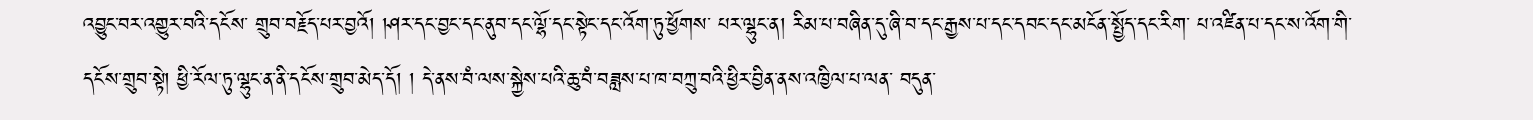འབྱུང་བར་འགྱུར་བའི་དངོས་ གྲུབ་བརྗོད་པར་བྱའོ། །ཤར་དང་བྱང་དང་ནུབ་དང་ལྷོ་དང་སྟེང་དང་འོག་ཏུ་ཕྱོགས་ པར་ལྷུང་ན། རིམ་པ་བཞིན་དུ་ཞི་བ་དང་རྒྱས་པ་དང་དབང་དང་མངོན་སྤྱོད་དང་རིག་ པ་འཛིན་པ་དང་ས་འོག་གི་དངོས་གྲུབ་སྟེ། ཕྱི་རོལ་ཏུ་ལྷུང་ན་ནི་དངོས་གྲུབ་མེད་དོ། ། དེ་ནས་བཾ་ལས་སྐྱེས་པའི་ཆུ་བཾ་བཟླས་པ་ཁ་བཀྲུ་བའི་ཕྱིར་བྱིན་ནས་འཁྱིལ་པ་ལན་ བདུན་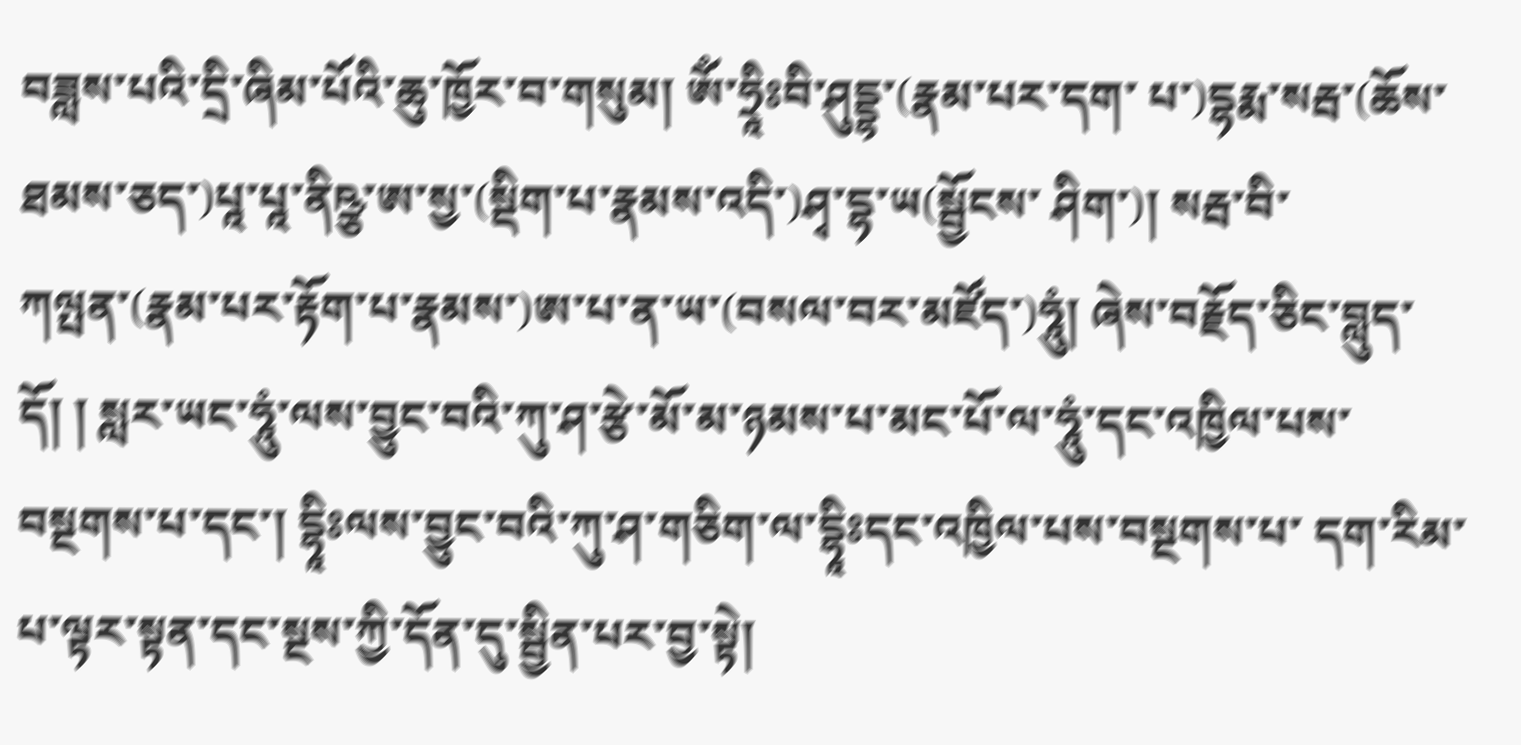བཟླས་པའི་དྲི་ཞིམ་པོའི་ཆུ་ཁྱོར་བ་གསུམ། ཨོཾ་ཧྲཱིཿབི་ཤུདྡྷ་(རྣམ་པར་དག་ པ་)དྷརྨ་སརྦ་(ཆོས་ཐམས་ཅད་)པཱ་པཱ་ནིཥྩ་ཨ་སྱ་(སྡིག་པ་རྣམས་འདི་)ཤྭ་དྷ་ཡ(སྦྱོངས་ ཤིག་)། སརྦ་བི་ཀལྤན་(རྣམ་པར་རྟོག་པ་རྣམས་)ཨ་པ་ན་ཡ་(བསལ་བར་མཛོད་)ཧཱུཾ། ཞེས་བརྗོད་ཅིང་བླུད་དོ། ། སླར་ཡང་ཧཱུཾ་ལས་བྱུང་བའི་ཀུ་ཤ་རྩེ་མོ་མ་ཉམས་པ་མང་པོ་ལ་ཧཱུཾ་དང་འཁྱིལ་པས་ བསྔགས་པ་དང་། དྷཱིཿལས་བྱུང་བའི་ཀུ་ཤ་གཅིག་ལ་དྷཱིཿདང་འཁྱིལ་པས་བསྔགས་པ་ དག་རིམ་པ་ལྟར་སྟན་དང་སྔས་ཀྱི་དོན་དུ་སྦྱིན་པར་བྱ་སྟེ།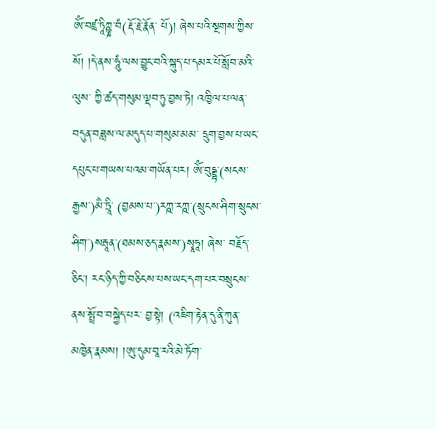ཨོཾ་བཛྲ་ཏཱིཀྵྞ་བཾ(རྡོ་རྗེ་རྣོན་ པོ)། ཞེས་པའི་སྔགས་ཀྱིས་སོ། །དེ་ནས་ཧཱུཾ་ལས་བྱུང་བའི་སྐུད་པ་དམར་པོ་སློབ་མའི་ལུས་ ཀྱི་ཚད་གསུམ་ལྡབ་ཏུ་བྱས་ཏེ། འཁྱིལ་པ་ལན་བདུན་བཟླས་ལ་མདུད་པ་གསུམ་མམ་ དྲུག་བྱས་པ་ཡང་དཔུང་པ་གཡས་པའམ་གཡོན་པར། ཨོཾ་བུདྡྷ་(སངས་རྒྱས་)མཻ་ཏྲཱི་ (བྱམས་པ་)རཀྵ་རཀྵ་(སྲུངས་ཤིག་སྲུངས་ཤིག་)སརྦཱན་(ཐམས་ཅད་རྣམས་)སྭཱཧཱ། ཞེས་ བརྗོད་ཅིང་། རང་ཉིད་ཀྱི་བཅིངས་པས་ཡང་དག་པར་བསྲུངས་ནས་སྤྲོ་བ་བསྐྱེད་པར་ བྱ་སྟེ། (འཇིག་རྟེན་དུ་ནི་ཀུན་མཁྱེན་རྣམས། །ཨུ་དུམ་བཱ་རའི་མེ་ཏོག་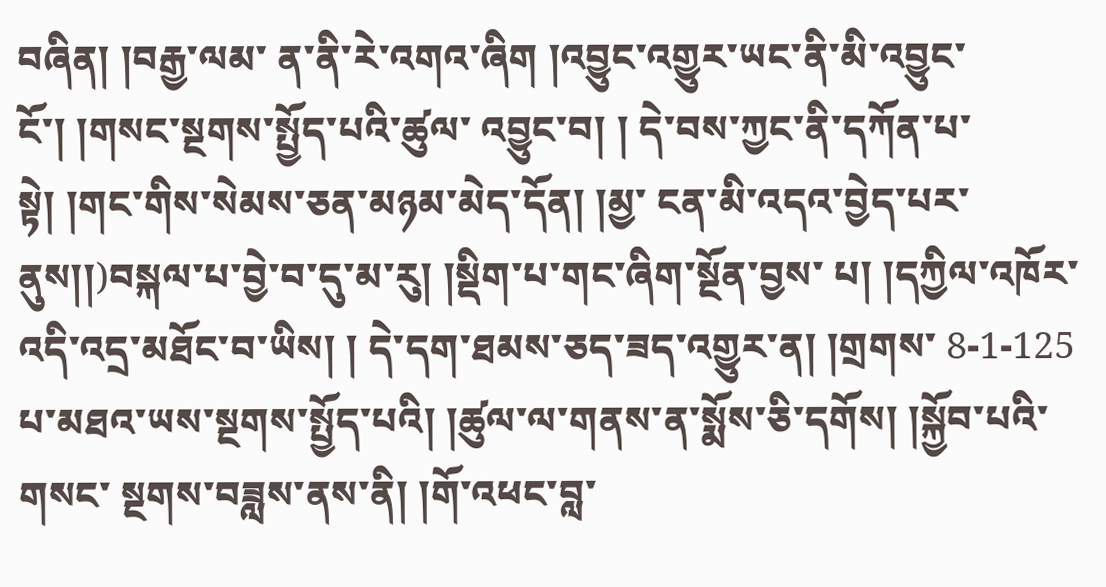བཞིན། །བརྒྱ་ལམ་ ན་ནི་རེ་འགའ་ཞིག །འབྱུང་འགྱུར་ཡང་ནི་མི་འབྱུང་ངོ་། །གསང་སྔགས་སྤྱོད་པའི་ཚུལ་ འབྱུང་བ། ། དེ་བས་ཀྱང་ནི་དཀོན་པ་སྟེ། །གང་གིས་སེམས་ཅན་མཉམ་མེད་དོན། །མྱ་ ངན་མི་འདའ་བྱེད་པར་ནུས།།)བསྐལ་པ་བྱེ་བ་དུ་མ་རུ། །སྡིག་པ་གང་ཞིག་སྔོན་བྱས་ པ། །དཀྱིལ་འཁོར་འདི་འདྲ་མཐོང་བ་ཡིས། ། དེ་དག་ཐམས་ཅད་ཟད་འགྱུར་ན། །གྲགས་ 8-1-125 པ་མཐའ་ཡས་སྔགས་སྤྱོད་པའི། །ཚུལ་ལ་གནས་ན་སྨོས་ཅི་དགོས། །སྐྱོབ་པའི་གསང་ སྔགས་བཟླས་ནས་ནི། །གོ་འཕང་བླ་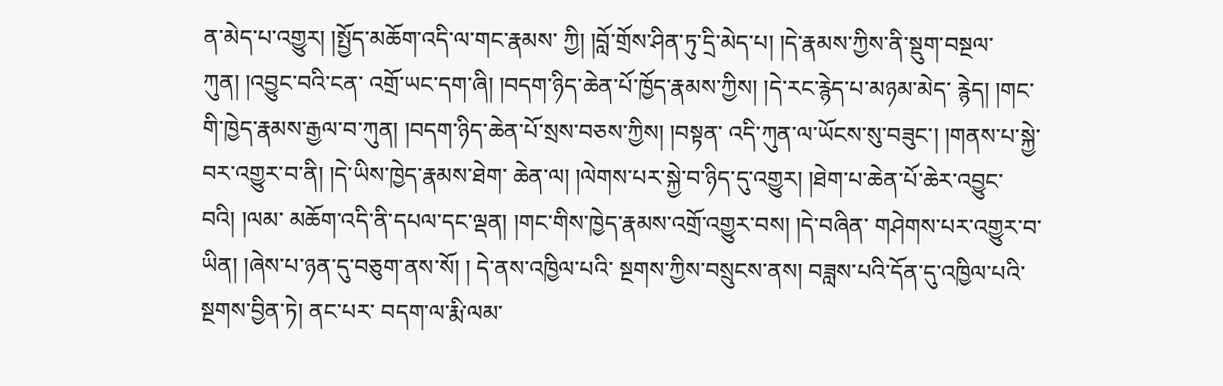ན་མེད་པ་འགྱུར། །སྤྱོད་མཆོག་འདི་ལ་གང་རྣམས་ ཀྱི། །བློ་གྲོས་ཤིན་ཏུ་དྲི་མེད་པ། །དེ་རྣམས་ཀྱིས་ནི་སྡུག་བསྔལ་ཀུན། །འབྱུང་བའི་ངན་ འགྲོ་ཡང་དག་ཞི། །བདག་ཉིད་ཆེན་པོ་ཁྱོད་རྣམས་ཀྱིས། །དེ་རང་རྙེད་པ་མཉམ་མེད་ རྙེད། །གང་གི་ཁྱེད་རྣམས་རྒྱལ་བ་ཀུན། །བདག་ཉིད་ཆེན་པོ་སྲས་བཅས་ཀྱིས། །བསྟན་ འདི་ཀུན་ལ་ཡོངས་སུ་བཟུང་། །གནས་པ་སྐྱེ་བར་འགྱུར་བ་ནི། །དེ་ཡིས་ཁྱེད་རྣམས་ཐེག་ ཆེན་ལ། །ལེགས་པར་སྐྱེ་བ་ཉིད་དུ་འགྱུར། །ཐེག་པ་ཆེན་པོ་ཆེར་འབྱུང་བའི། །ལམ་ མཆོག་འདི་ནི་དཔལ་དང་ལྡན། །གང་གིས་ཁྱེད་རྣམས་འགྲོ་འགྱུར་བས། །དེ་བཞིན་ གཤེགས་པར་འགྱུར་བ་ཡིན། །ཞེས་པ་ཉན་དུ་བཅུག་ནས་སོ། ། དེ་ནས་འཁྱིལ་པའི་ སྔགས་ཀྱིས་བསྲུངས་ནས། བཟླས་པའི་དོན་དུ་འཁྱིལ་པའི་སྔགས་བྱིན་ཏེ། ནང་པར་ བདག་ལ་རྨི་ལམ་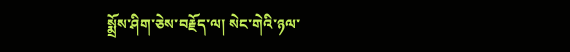སྨྲོས་ཤིག་ཅེས་བརྗོད་ལ། སེང་གེའི་ཉལ་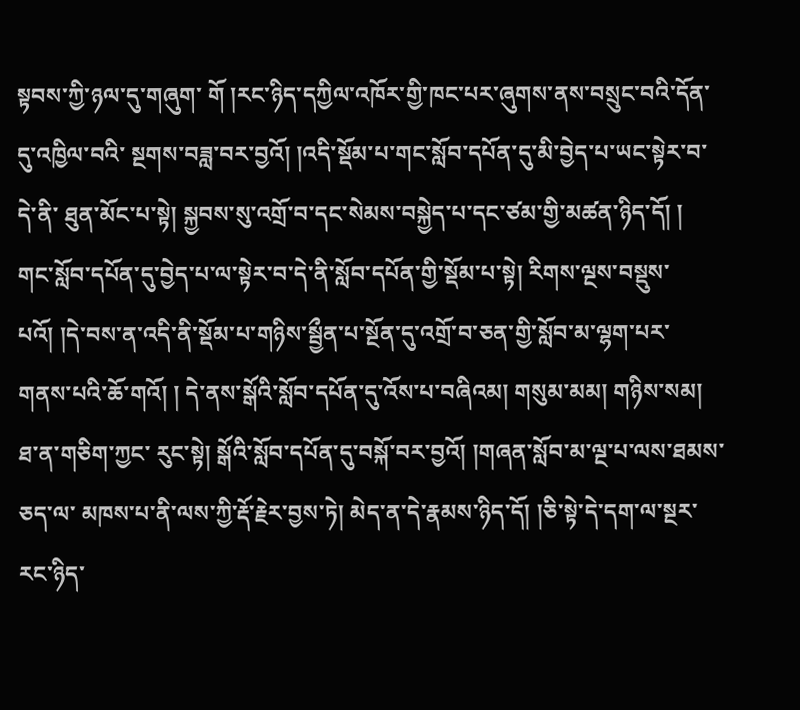སྟབས་ཀྱི་ཉལ་དུ་གཞུག་ གོ །རང་ཉིད་དཀྱིལ་འཁོར་གྱི་ཁང་པར་ཞུགས་ནས་བསྲུང་བའི་དོན་དུ་འཁྱིལ་བའི་ སྔགས་བཟླ་བར་བྱའོ། །འདི་སྡོམ་པ་གང་སློབ་དཔོན་དུ་མི་བྱེད་པ་ཡང་སྟེར་བ་དེ་ནི་ ཐུན་མོང་པ་སྟེ། སྐྱབས་སུ་འགྲོ་བ་དང་སེམས་བསྐྱེད་པ་དང་ཙམ་གྱི་མཚན་ཉིད་དོ། ། གང་སློབ་དཔོན་དུ་བྱེད་པ་ལ་སྟེར་བ་དེ་ནི་སློབ་དཔོན་གྱི་སྡོམ་པ་སྟེ། རིགས་ལྔས་བསྡུས་ པའོ། །དེ་བས་ན་འདི་ནི་སྡོམ་པ་གཉིས་སྦྱྀན་པ་སྔོན་དུ་འགྲོ་བ་ཅན་གྱི་སློབ་མ་ལྷག་པར་ གནས་པའི་ཆོ་གའོ། ། དེ་ནས་སྒོའི་སློབ་དཔོན་དུ་འོས་པ་བཞིའམ། གསུམ་མམ། གཉིས་སམ། ཐ་ན་གཅིག་ཀྱང་ རུང་སྟེ། སྒོའི་སློབ་དཔོན་དུ་བསྐོ་བར་བྱའོ། །གཞན་སློབ་མ་ལྔ་པ་ལས་ཐམས་ཅད་ལ་ མཁས་པ་ནི་ལས་ཀྱི་རྡོ་རྗེར་བྱས་ཏེ། མེད་ན་དེ་རྣམས་ཉིད་དོ། །ཅི་སྟེ་དེ་དག་ལ་སྔར་ རང་ཉིད་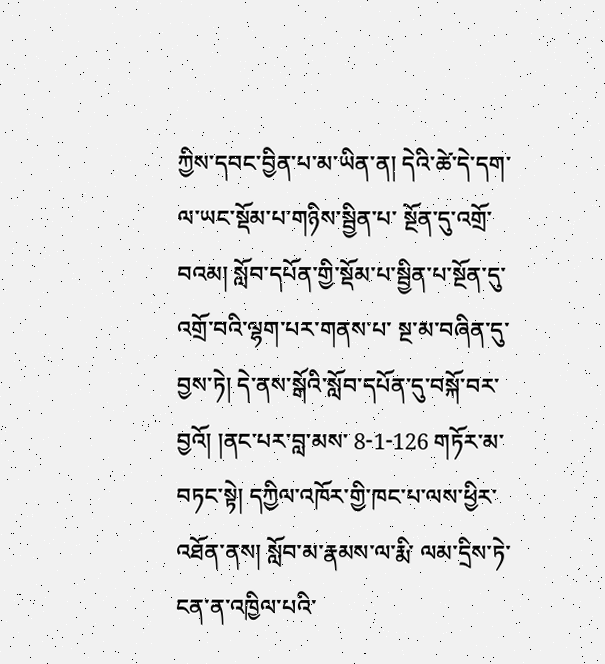ཀྱིས་དབང་བྱིན་པ་མ་ཡིན་ན། དེའི་ཚེ་དེ་དག་ལ་ཡང་སྡོམ་པ་གཉིས་སྦྱིན་པ་ སྔོན་དུ་འགྲོ་བའམ། སློབ་དཔོན་གྱི་སྡོམ་པ་སྦྱིན་པ་སྔོན་དུ་འགྲོ་བའི་ལྷག་པར་གནས་པ་ སྔ་མ་བཞིན་དུ་བྱས་ཏེ། དེ་ནས་སྒོའི་སློབ་དཔོན་དུ་བསྐོ་བར་བྱའོ། །ནང་པར་བླ་མས་ 8-1-126 གཏོར་མ་བཏང་སྟེ། དཀྱིལ་འཁོར་གྱི་ཁང་པ་ལས་ཕྱིར་འཐོན་ནས། སློབ་མ་རྣམས་ལ་རྨི་ ལམ་དྲིས་ཏེ་ངན་ན་འཁྱིལ་པའི་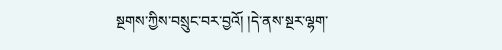སྔགས་ཀྱིས་བསྲུང་བར་བྱའོ། །དེ་ནས་སྔར་ལྷག་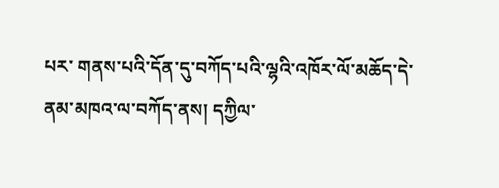པར་ གནས་པའི་དོན་དུ་བཀོད་པའི་ལྷའི་འཁོར་ལོ་མཆོད་དེ་ནམ་མཁའ་ལ་བཀོད་ནས། དཀྱིལ་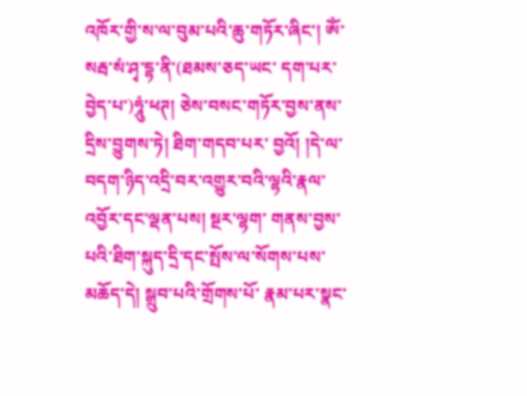འཁོར་གྱི་ས་ལ་བུམ་པའི་ཆུ་གཏོར་ཞིང་། ཨོཾ་སརྦ་སཾ་ཤྭ་དྷ་ནི་(ཐམས་ཅད་ཡང་ དག་པར་བྱེད་པ་)ཧཱུཾ་ཕཊ། ཅེས་བསང་གཏོར་བྱས་ནས་དྲིས་བྱུགས་ཏེ། ཐིག་གདབ་པར་ བྱའོ། །དེ་ལ་བདག་ཉིད་འདྲི་བར་འགྱུར་བའི་ལྷའི་རྣལ་འབྱོར་དང་ལྡན་པས། སྔར་ལྷག་ གནས་བྱས་པའི་ཐིག་སྐུད་དྲི་དང་སྤོས་ལ་སོགས་པས་མཆོད་དེ། སྒྲུབ་པའི་གྲོགས་པོ་ རྣམ་པར་སྣང་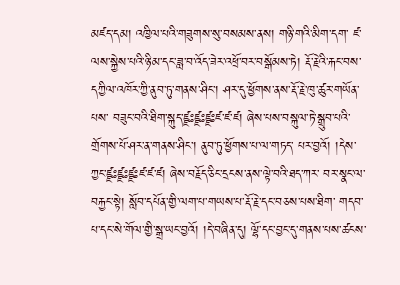མཛད་དམ། འཁྱིལ་པའི་གཟུགས་སུ་བསམས་ནས། གཉི་གའི་མིག་དག་ ཛ་ལས་སྐྱེས་པའི་ཉི་མ་དང་ཟླ་བ་འོད་ཟེར་འཕྲོ་བར་བསྒོམས་ཏེ། རྡོ་རྗེའི་རྐང་བས་ དཀྱིལ་འཁོར་ཀྱི་ནུབ་ཏུ་གནས་ཤིང་། ཤར་དུ་ཕྱོགས་ནས་རྡོ་རྗེ་ཁུ་ཚུར་གཡོན་པས་ བཟུང་བའི་ཐིག་སྐུད་ཛྫཿཛྫཿཛྫཿཛ་ཛ་ཛ། ཞེས་པས་བསྐུལ་ཏེ་སྒྲུབ་པའི་གྲོགས་པོ་ཤར་ན་གནས་ཤིང་། ནུབ་ཏུ་ཕྱོགས་པ་ལ་གཏད་ པར་བྱའོ། །དེས་ཀྱང་ཛྫཿཛྫཿཛྫཿཛ་ཛ་ཛ། ཞེས་བརྗོད་ཅིང་དྲངས་ནས་ལྟེ་བའི་ཐད་ཀར་ བར་སྣང་ལ་བརྐྱང་སྟེ། སློབ་དཔོན་གྱི་ལག་པ་གཡས་པ་རྡོ་རྗེ་དང་བཅས་པས་ཐིག་ གདབ་པ་དང་སེ་གོལ་གྱི་སྒྲ་ཡང་བྱའོ། །དེ་བཞིན་དུ། ལྷོ་དང་བྱང་དུ་གནས་པས་ཚངས་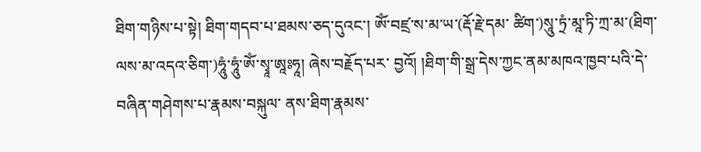ཐིག་གཉིས་པ་སྟེ། ཐིག་གདབ་པ་ཐམས་ཅད་དུའང་། ཨོཾ་བཛྲ་ས་མ་ཡ་(རྡོ་རྗེ་དམ་ ཚིག་)སཱུ་ཏྲཾ་མཱ་ཏི་ཀྲ་མ་(ཐིག་ལས་མ་འདའ་ཅིག་)ཧཱུཾ་ཧཱུཾ་ཨོཾ་སྭཱ་ཨཱཿཧཱ། ཞེས་བརྗོད་པར་ བྱའོ། །ཐིག་གི་སྒྲ་དེས་ཀྱང་ནམ་མཁའ་ཁྱབ་པའི་དེ་བཞིན་གཤེགས་པ་རྣམས་བསྐུལ་ ནས་ཐིག་རྣམས་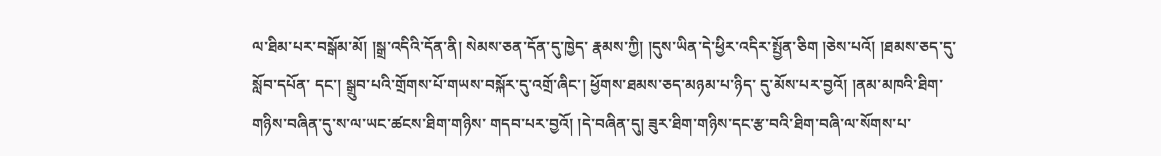ལ་ཐིམ་པར་བསྒོམ་མོ། །སྒྲ་འདིའི་དོན་ནི། སེམས་ཅན་དོན་དུ་ཁྱེད་ རྣམས་ཀྱི། །དུས་ཡིན་དེ་ཕྱིར་འདིར་སྤྱོན་ཅིག །ཅེས་པའོ། །ཐམས་ཅད་དུ་སློབ་དཔོན་ དང་། སྒྲུབ་པའི་གྲོགས་པོ་གཡས་བསྐོར་དུ་འགྲོ་ཞིང་། ཕྱོགས་ཐམས་ཅད་མཉམ་པ་ཉིད་ དུ་མོས་པར་བྱའོ། །ནམ་མཁའི་ཐིག་གཉིས་བཞིན་དུ་ས་ལ་ཡང་ཚངས་ཐིག་གཉིས་ གདབ་པར་བྱའོ། །དེ་བཞིན་དུ། ཟུར་ཐིག་གཉིས་དང་རྩ་བའི་ཐིག་བཞི་ལ་སོགས་པ་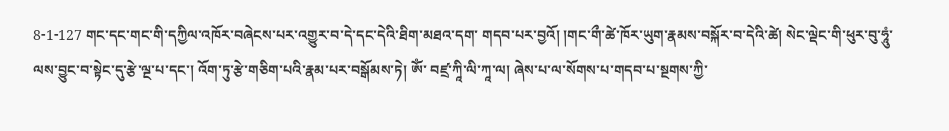8-1-127 གང་དང་གང་གི་དཀྱིལ་འཁོར་བཞེངས་པར་འགྱུར་བ་དེ་དང་དེའི་ཐིག་མཐའ་དག་ གདབ་པར་བྱའོ། །གང་གྀ་ཚེ་ཁོར་ཡུག་རྣམས་བསྐོར་བ་དེའི་ཚེ། སེང་ལྡེང་གི་ཕུར་བུ་ཧཱུཾ་ ལས་བྱུང་བ་སྟེང་དུ་རྩེ་ལྔ་པ་དང་། འོག་ཏུ་རྩེ་གཅིག་པའི་རྣམ་པར་བསྒོམས་ཏེ། ཨོཾ་ བཛྲ་ཀཱི་ལི་ཀཱ་ལ། ཞེས་པ་ལ་སོགས་པ་གདབ་པ་སྔགས་ཀྱི་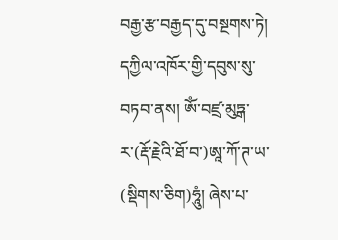བརྒྱ་རྩ་བརྒྱད་དུ་བསྔགས་ཏེ། དཀྱིལ་འཁོར་གྱི་དབུས་སུ་བཏབ་ནས། ཨོཾ་བཛྲ་མུཏྒ་ར་(རྡོ་རྗེའི་ཐོ་བ་)ཨཱ་ཀོ་ཊ་ཡ་ (སྡིགས་ཅིག)ཧཱུཾ། ཞེས་པ་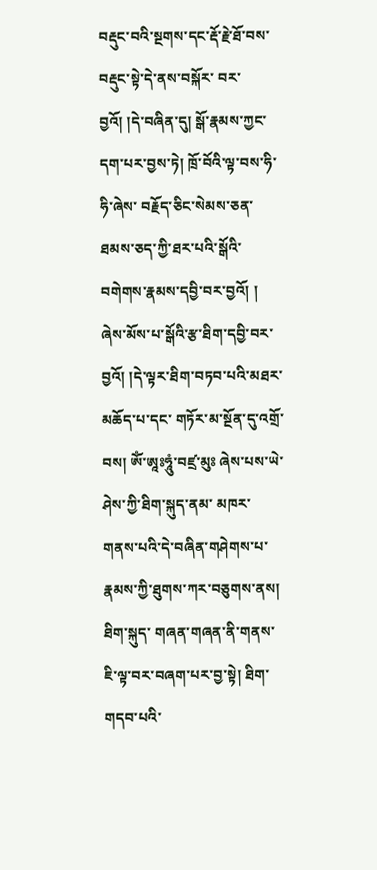བརྡུང་བའི་སྔགས་དང་རྡོ་རྗེ་ཐོ་བས་བརྡུང་སྟེ་དེ་ནས་བསྐོར་ བར་བྱའོ། །དེ་བཞིན་དུ། སྒོ་རྣམས་ཀྱང་དག་པར་བྱས་ཏེ། ཁྲོ་བོའི་ལྟ་བས་ཧི་ཧི་ཞེས་ བརྗོད་ཅིང་སེམས་ཅན་ཐམས་ཅད་ཀྱི་ཐར་པའི་སྒོའི་བགེགས་རྣམས་དབྱི་བར་བྱའོ། ། ཞེས་མོས་པ་སྒོའི་རྩ་ཐིག་དབྱི་བར་བྱའོ། །དེ་ལྟར་ཐིག་བཏབ་པའི་མཐར་མཆོད་པ་དང་ གཏོར་མ་སྔོན་དུ་འགྲོ་བས། ཨོཾ་ཨཱཿཧཱུཾ་བཛྲ་མུཿ ཞེས་པས་ཡེ་ཤེས་ཀྱི་ཐིག་སྐུད་ནམ་ མཁར་གནས་པའི་དེ་བཞིན་གཤེགས་པ་རྣམས་ཀྱི་ཐུགས་ཀར་བཅུགས་ནས། ཐིག་སྐུད་ གཞན་གཞན་ནི་གནས་ཇི་ལྟ་བར་བཞག་པར་བྱ་སྟེ། ཐིག་གདབ་པའི་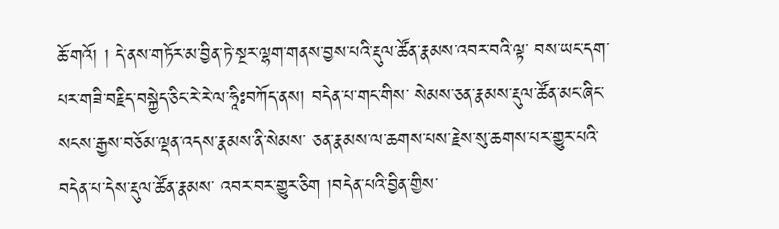ཆོ་གའོ། ། དེ་ནས་གཏོར་མ་བྱིན་ཏེ་སྔར་ལྷག་གནས་བྱས་པའི་རྡུལ་ཚོན་རྣམས་འབར་བའི་ལྟ་ བས་ཡང་དག་པར་གཟི་བརྗིད་བསྐྱེད་ཅིང་རེ་རེ་ལ་ཧཱིཿབཀོད་ནས། བདེན་པ་གང་གིས་ སེམས་ཅན་རྣམས་རྡུལ་ཚོན་མང་ཞིང་སངས་རྒྱས་བཅོམ་ལྡན་འདས་རྣམས་ནི་སེམས་ ཅན་རྣམས་ལ་ཆགས་པས་རྗེས་སུ་ཆགས་པར་གྱུར་པའི་བདེན་པ་དེས་རྡུལ་ཚོན་རྣམས་ འབར་བར་གྱུར་ཅིག །བདེན་པའི་བྱིན་གྱིས་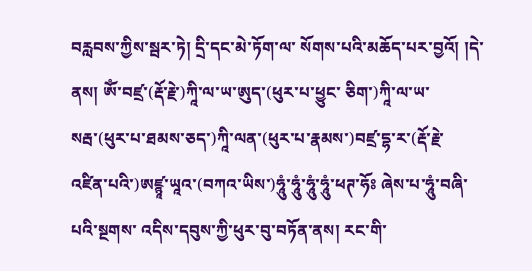བརླབས་ཀྱིས་སྦར་ཏེ། དྲི་དང་མེ་ཏོག་ལ་ སོགས་པའི་མཆོད་པར་བྱའོ། །དེ་ནས། ཨོཾ་བཛྲ་(རྡོ་རྗེ་)ཀཱི་ལ་ཡ་ཨུད་(ཕུར་པ་ཕྱུང་ ཅིག་)ཀཱི་ལ་ཡ་སརྦ་(ཕུར་པ་ཐམས་ཅད་)ཀཱི་ལན་(ཕུར་པ་རྣམས་)བཛྲ་དྷ་ར་(རྡོ་རྗེ་ འཛིན་པའི་)ཨཛྙཱ་ཡཱའ་(བཀའ་ཡིས་)ཧཱུཾ་ཧཱུཾ་ཧཱུཾ་ཧཱུཾ་ཕཊ་ཧོཿ ཞེས་པ་ཧཱུཾ་བཞི་པའི་སྔགས་ འདིས་དབུས་ཀྱི་ཕུར་བུ་བཏོན་ནས། རང་གི་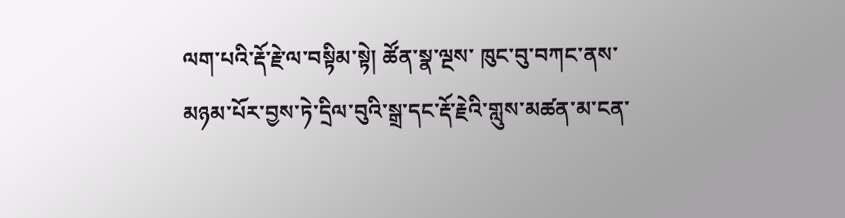ལག་པའི་རྡོ་རྗེ་ལ་བསྟིམ་སྟེ། ཚོན་སྣ་ལྔས་ ཁུང་བུ་བཀང་ནས་མཉམ་པོར་བྱས་ཏེ་དྲིལ་བུའི་སྒྲ་དང་རྡོ་རྗེའི་གླུས་མཚན་མ་ངན་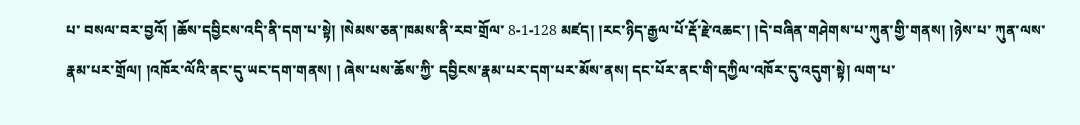པ་ བསལ་བར་བྱའོ། །ཆོས་དབྱིངས་འདི་ནི་དག་པ་སྟེ། །སེམས་ཅན་ཁམས་ནི་རབ་གྲོལ་ 8-1-128 མཛད། །རང་ཉིད་རྒྱལ་པོ་རྡོ་རྗེ་འཆང་། །དེ་བཞིན་གཤེགས་པ་ཀུན་གྱི་གནས། །ཉེས་པ་ ཀུན་ལས་རྣམ་པར་གྲོལ། །འཁོར་ལོའི་ནང་དུ་ཡང་དག་གནས། ། ཞེས་པས་ཆོས་ཀྱི་ དབྱིངས་རྣམ་པར་དག་པར་མོས་ནས། དང་པོར་ནང་གི་དཀྱིལ་འཁོར་དུ་འདུག་སྟེ། ལག་པ་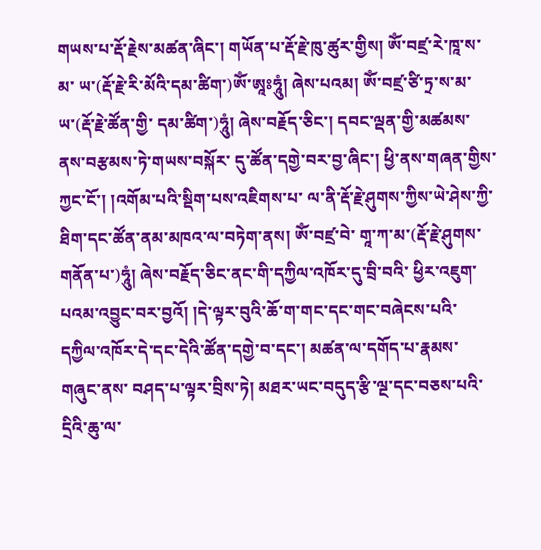གཡས་པ་རྡོ་རྗེས་མཚན་ཞིང་། གཡོན་པ་རྡོ་རྗེ་ཁུ་ཚུར་གྱིས། ཨོཾ་བཛྲ་རེ་ཁཱ་ས་མ་ ཡ་(རྡོ་རྗེ་རི་མོའི་དམ་ཚིག་)ཨོཾ་ཨཱཿཧཱུཾ། ཞེས་པའམ། ཨོཾ་བཛྲ་ཙི་ཏྲ་ས་མ་ཡ་(རྡོ་རྗེ་ཚོན་གྱི་ དམ་ཚིག་)ཧཱུཾ། ཞེས་བརྗོད་ཅིང་། དབང་ལྡན་གྱི་མཚམས་ནས་བརྩམས་ཏེ་གཡས་བསྐོར་ དུ་ཚོན་དགྱེ་བར་བྱ་ཞིང་། ཕྱི་ནས་གཞན་གྱིས་ཀྱང་ངོ་། །འགོམ་པའི་སྡིག་པས་འཇིགས་པ་ ལ་ནི་རྡོ་རྗེ་ཤུགས་ཀྱིས་ཡེ་ཤེས་ཀྱི་ཐིག་དང་ཚོན་ནམ་མཁའ་ལ་བཏེག་ནས། ཨོཾ་བཛྲ་བེ་ གཱ་ཀ་མ་(རྡོ་རྗེ་ཤུགས་གནོན་པ་)ཧཱུཾ། ཞེས་བརྗོད་ཅིང་ནང་གི་དཀྱིལ་འཁོར་དུ་བྲི་བའི་ ཕྱིར་འཇུག་པའམ་འབྱུང་བར་བྱའོ། །དེ་ལྟར་བུའི་ཆོ་ག་གང་དང་གང་བཞེངས་པའི་ དཀྱིལ་འཁོར་དེ་དང་དེའི་ཚོན་དགྱེ་བ་དང་། མཚན་ལ་དགོད་པ་རྣམས་གཞུང་ནས་ བཤད་པ་ལྟར་བྲིས་ཏེ། མཐར་ཡང་བདུད་རྩི་ལྔ་དང་བཅས་པའི་དྲིའི་ཆུ་ལ་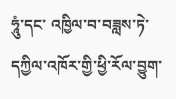ཧཱུཾ་དང་ འཁྱིལ་བ་བཟླས་ཏེ་དཀྱིལ་འཁོར་གྱི་ཕྱི་རོལ་བྱུག་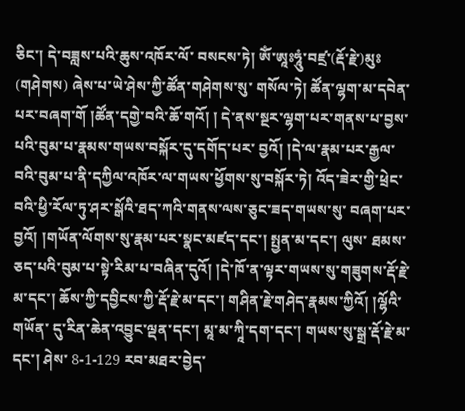ཅིང་། དེ་བཟླས་པའི་ཆུས་འཁོར་ལོ་ བསངས་ཏེ། ཨོཾ་ཨཱཿཧཱུཾ་བཛྲ་(རྡོ་རྗེ་)མུཿ (གཤེགས) ཞེས་པ་ཡེ་ཤེས་ཀྱི་ཚོན་གཤེགས་སུ་ གསོལ་ཏེ། ཚོན་ལྷག་མ་དབེན་པར་བཞག་གོ །ཚོན་དགྱེ་བའི་ཆོ་གའོ། ། དེ་ནས་སྔར་ལྷག་པར་གནས་པ་བྱས་པའི་བུམ་པ་རྣམས་གཡས་བསྐོར་དུ་དགོད་པར་ བྱའོ། །དེ་ལ་རྣམ་པར་རྒྱལ་བའི་བུམ་པ་ནི་དཀྱིལ་འཁོར་ལ་གཡས་ཕྱོགས་སུ་བསྐོར་ཏེ། འོད་ཟེར་གྱི་ཕྲེང་བའི་ཕྱི་རོལ་ཏུ་ཤར་སྒོའི་ཐད་ཀའི་གནས་ལས་ཅུང་ཟད་གཡས་སུ་ བཞག་པར་བྱའོ། །གཡོན་ལོགས་སུ་རྣམ་པར་སྣང་མཛད་དང་། སྤྱན་མ་དང་། ལུས་ ཐམས་ཅད་པའི་བུམ་པ་སྟེ་རིམ་པ་བཞིན་དུའོ། །དེ་ཁོ་ན་ལྟར་གཡས་སུ་གཟུགས་རྡོ་རྗེ་ མ་དང་། ཆོས་ཀྱི་དབྱིངས་ཀྱི་རྡོ་རྗེ་མ་དང་། གཤིན་རྗེ་གཤེད་རྣམས་ཀྱིའོ། །ལྷོའི་གཡོན་ དུ་རིན་ཆེན་འབྱུང་ལྡན་དང་། མཱ་མ་ཀཱི་དག་དང་། གཡས་སུ་སྒྲ་རྡོ་རྗེ་མ་དང་། ཤེས་ 8-1-129 རབ་མཐར་བྱེད་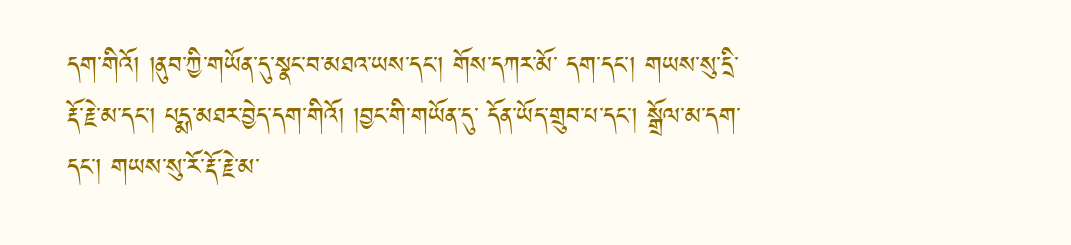དག་གིའོ། །ནུབ་ཀྱི་གཡོན་དུ་སྣང་བ་མཐའ་ཡས་དང་། གོས་དཀར་མོ་ དག་དང་། གཡས་སུ་དྲི་རྡོ་རྗེ་མ་དང་། པདྨ་མཐར་བྱེད་དག་གིའོ། །བྱང་གི་གཡོན་དུ་ དོན་ཡོད་གྲུབ་པ་དང་། སྒྲོལ་མ་དག་དང་། གཡས་སུ་རོ་རྡོ་རྗེ་མ་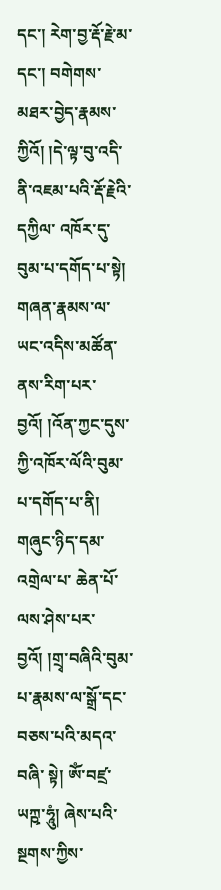དང་། རེག་བྱ་རྡོ་རྗེ་མ་ དང་། བགེགས་མཐར་བྱེད་རྣམས་ཀྱིའོ། །དེ་ལྟ་བུ་འདི་ནི་འཇམ་པའི་རྡོ་རྗེའི་དཀྱིལ་ འཁོར་དུ་བུམ་པ་དགོད་པ་སྟེ། གཞན་རྣམས་ལ་ཡང་འདིས་མཚོན་ནས་རིག་པར་ བྱའོ། །འོན་ཀྱང་དུས་ཀྱི་འཁོར་ལོའི་བུམ་པ་དགོད་པ་ནི། གཞུང་ཉིད་དམ་འགྲེལ་པ་ ཆེན་པོ་ལས་ཤེས་པར་བྱའོ། །གྲྭ་བཞིའི་བུམ་པ་རྣམས་ལ་སྒྲོ་དང་བཅས་པའི་མདའ་བཞི་ སྟེ། ཨོཾ་བཛྲ་ཡཀྵ་ཧཱུཾ། ཞེས་པའི་སྔགས་ཀྱིས་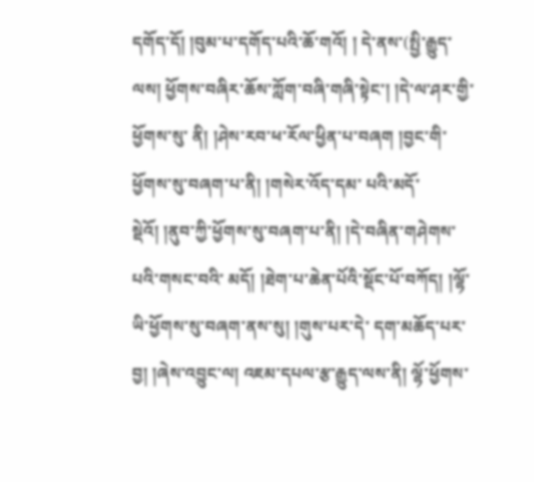དགོད་དོ། །བུམ་པ་དགོད་པའི་ཆོ་གའོ། ། དེ་ནས་(སྤྱི་རྒྱུད་ལས། ཕྱོགས་བཞིར་ཆོས་ཀློག་བཞི་གཞི་སྟེང་། །དེ་ལ་ཤར་གྱི་ཕྱོགས་སུ་ ནི། །ཤེས་རབ་ཕ་རོལ་ཕྱིན་པ་བཞག །བྱང་གི་ཕྱོགས་སུ་བཞག་པ་ནི། །གསེར་འོད་དམ་ པའི་མདོ་སྡེའོ། །ནུབ་ཀྱི་ཕྱོགས་སུ་བཞག་པ་ནི། །དེ་བཞིན་གཤེགས་པའི་གསང་བའི་ མདོ། །ཐེག་པ་ཆེན་པོའི་སྡོང་པོ་བཀོད། །ལྷོ་ཡི་ཕྱོགས་སུ་བཞག་ནས་སུ། །གུས་པར་དེ་ དག་མཆོད་པར་བྱ། །ཞེས་འབྱུང་ལ། འཇམ་དཔལ་རྩ་རྒྱུད་ལས་ནི། ལྷོ་ཕྱོགས་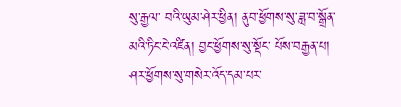སུ་རྒྱལ་ བའི་ཡུམ་ཤེར་ཕྱིན། ནུབ་ཕྱོགས་སུ་ཟླ་བ་སྒྲོན་མའི་ཏིང་ངེ་འཛིན། བྱང་ཕྱོགས་སུ་སྡོང་ པོས་བརྒྱན་པ། ཤར་ཕྱོགས་སུ་གསེར་འོད་དམ་པར་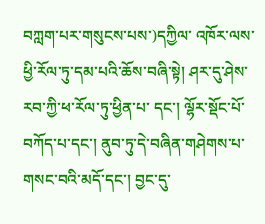བཀླག་པར་གསུངས་པས་)དཀྱིལ་ འཁོར་ལས་ཕྱི་རོལ་ཏུ་དམ་པའི་ཆོས་བཞི་སྟེ། ཤར་དུ་ཤེས་རབ་ཀྱི་ཕ་རོལ་ཏུ་ཕྱིན་པ་ དང་། ལྷོར་སྡོང་པོ་བཀོད་པ་དང་། ནུབ་ཏུ་དེ་བཞིན་གཤེགས་པ་གསང་བའི་མདོ་དང་། བྱང་དུ་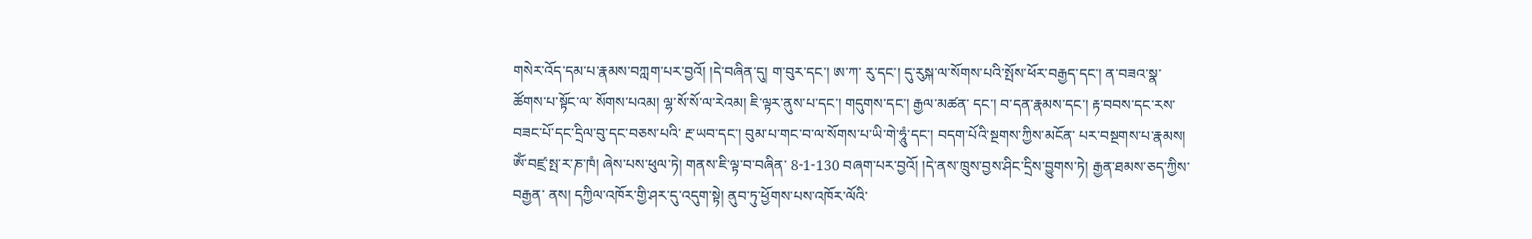གསེར་འོད་དམ་པ་རྣམས་བཀླག་པར་བྱའོ། །དེ་བཞིན་དུ། ག་བུར་དང་། ཨ་ཀ་ རུ་དང་། དུ་རུསྐ་ལ་སོགས་པའི་སྤོས་ཕོར་བརྒྱད་དང་། ན་བཟའ་སྣ་ཚོགས་པ་སྟོང་ལ་ སོགས་པའམ། ལྷ་སོ་སོ་ལ་རེའམ། ཇི་ལྟར་ནུས་པ་དང་། གདུགས་དང་། རྒྱལ་མཚན་ དང་། བ་དན་རྣམས་དང་། རྟ་བབས་དང་རས་བཟང་པོ་དང་དྲིལ་བུ་དང་བཅས་པའི་ རྔ་ཡབ་དང་། བུམ་པ་གང་བ་ལ་སོགས་པ་ཡི་གེ་ཧཱུཾ་དང་། བདག་པོའི་སྔགས་ཀྱིས་མངོན་ པར་བསྔགས་པ་རྣམས། ཨོཾ་བཛྲ་སྤ་ར་ཎ་ཁཾ། ཞེས་པས་ཕུལ་ཏེ། གནས་ཇི་ལྟ་བ་བཞིན་ 8-1-130 བཞག་པར་བྱའོ། །དེ་ནས་ཁྲུས་བྱས་ཤིང་དྲིས་བྱུགས་ཏེ། རྒྱན་ཐམས་ཅད་ཀྱིས་བརྒྱན་ ནས། དཀྱིལ་འཁོར་གྱི་ཤར་དུ་འདུག་སྟེ། ནུབ་ཏུ་ཕྱོགས་པས་འཁོར་ལོའི་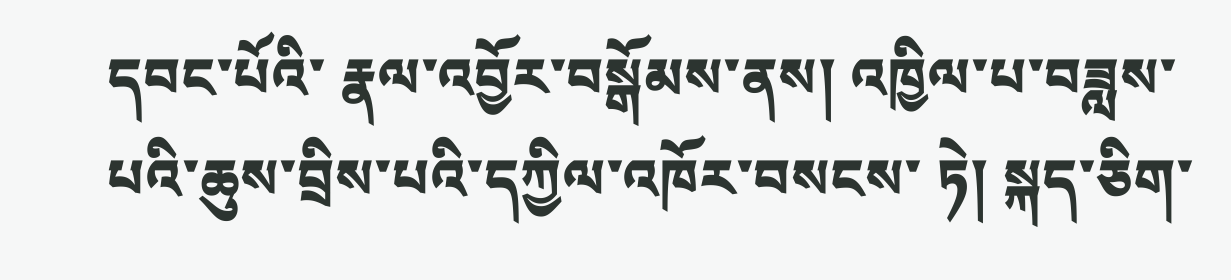དབང་པོའི་ རྣལ་འབྱོར་བསྒོམས་ནས། འཁྱིལ་པ་བཟླས་པའི་ཆུས་བྲིས་པའི་དཀྱིལ་འཁོར་བསངས་ ཏེ། སྐད་ཅིག་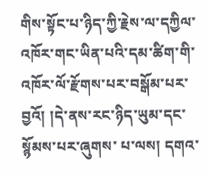གིས་སྟོང་པ་ཉིད་ཀྱི་རྗེས་ལ་དཀྱིལ་འཁོར་གང་ཡིན་པའི་དམ་ཚིག་གི་ འཁོར་ལོ་རྫོགས་པར་བསྒོམ་པར་བྱའོ། །དེ་ནས་རང་ཉིད་ཡུམ་དང་སྙོམས་པར་ཞུགས་ པ་ལས། དགའ་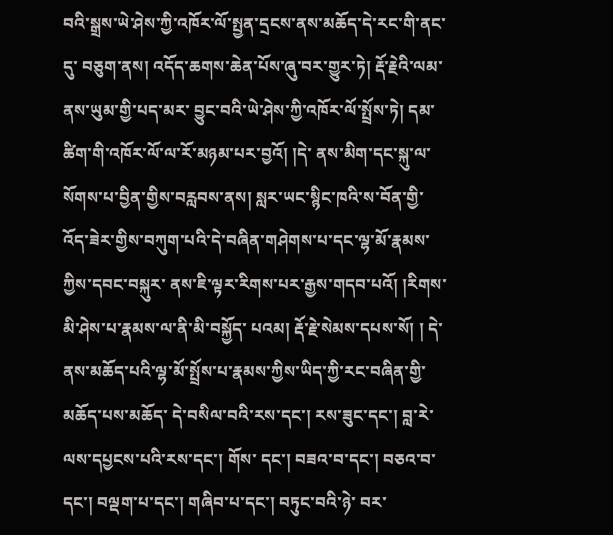བའི་སྒྲས་ཡེ་ཤེས་ཀྱི་འཁོར་ལོ་སྤྱན་དྲངས་ནས་མཆོད་དེ་རང་གི་ནང་དུ་ བཅུག་ནས། འདོད་ཆགས་ཆེན་པོས་ཞུ་བར་གྱུར་ཏེ། རྡོ་རྗེའི་ལམ་ནས་ཡུམ་གྱི་པད་མར་ བྱུང་བའི་ཡེ་ཤེས་ཀྱི་འཁོར་ལོ་སྤྲོས་ཏེ། དམ་ཚིག་གི་འཁོར་ལོ་ལ་རོ་མཉམ་པར་བྱའོ། །དེ་ ནས་མིག་དང་སྐུ་ལ་སོགས་པ་བྱིན་གྱིས་བརླབས་ནས། སླར་ཡང་སྙིང་ཁའི་ས་བོན་གྱི་ འོད་ཟེར་གྱིས་བཀུག་པའི་དེ་བཞིན་གཤེགས་པ་དང་ལྷ་མོ་རྣམས་ཀྱིས་དབང་བསྐུར་ ནས་ཇི་ལྟར་རིགས་པར་རྒྱས་གདབ་པའོ། །རིགས་མི་ཤེས་པ་རྣམས་ལ་ནི་མི་བསྐྱོད་ པའམ། རྡོ་རྗེ་སེམས་དཔས་སོ། ། དེ་ནས་མཆོད་པའི་ལྷ་མོ་སྤྲོས་པ་རྣམས་ཀྱིས་ཡིད་ཀྱི་རང་བཞིན་གྱི་མཆོད་པས་མཆོད་ དེ་བསིལ་བའི་རས་དང་། རས་ཟུང་དང་། བླ་རེ་ལས་དཔྱངས་པའི་རས་དང་། གོས་ དང་། བཟའ་བ་དང་། བཅའ་བ་དང་། བལྡག་པ་དང་། གཞིབ་པ་དང་། བཏུང་བའི་ཉེ་ བར་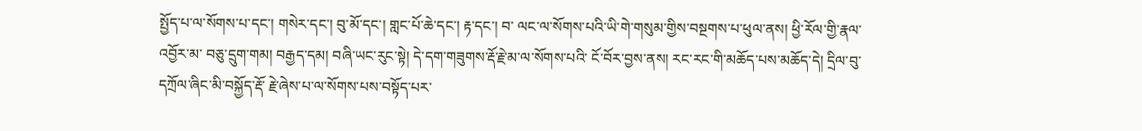སྤྱོད་པ་ལ་སོགས་པ་དང་། གསེར་དང་། བུ་མོ་དང་། གླང་པོ་ཆེ་དང་། རྟ་དང་། བ་ ལང་ལ་སོགས་པའི་ཡི་གེ་གསུམ་གྱིས་བསྔགས་པ་ཕུལ་ནས། ཕྱི་རོལ་གྱི་རྣལ་འབྱོར་མ་ བཅུ་དྲུག་གམ། བརྒྱད་དམ། བཞི་ཡང་རུང་སྟེ། དེ་དག་གཟུགས་རྡོ་རྗེ་མ་ལ་སོགས་པའི་ ངོ་བོར་བྱས་ནས། རང་རང་གི་མཆོད་པས་མཆོད་དེ། དྲིལ་བུ་དཀྲོལ་ཞིང་མི་བསྐྱོད་རྡོ་ རྗེ་ཞེས་པ་ལ་སོགས་པས་བསྟོད་པར་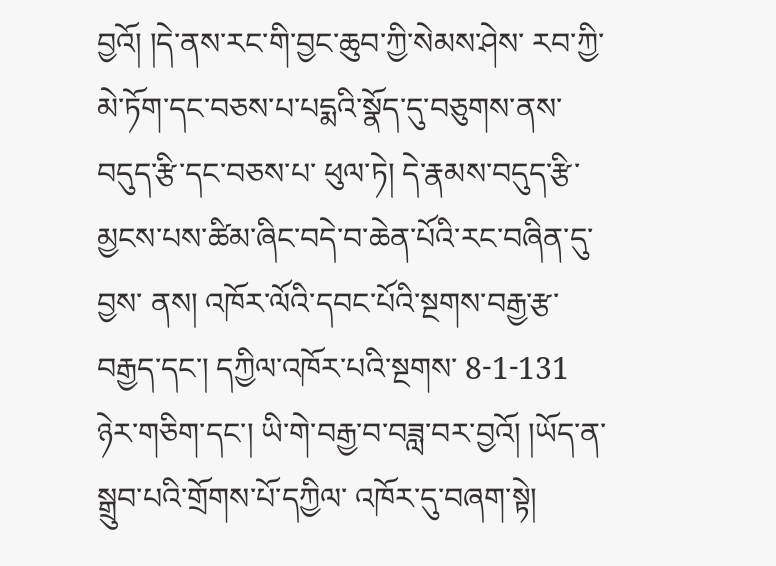བྱའོ། །དེ་ནས་རང་གི་བྱང་ཆུབ་ཀྱི་སེམས་ཤེས་ རབ་ཀྱི་མེ་ཏོག་དང་བཅས་པ་པདྨའི་སྣོད་དུ་བཅུགས་ནས་བདུད་རྩི་དང་བཅས་པ་ ཕུལ་ཏེ། དེ་རྣམས་བདུད་རྩི་མྱངས་པས་ཚིམ་ཞིང་བདེ་བ་ཆེན་པོའི་རང་བཞིན་དུ་བྱས་ ནས། འཁོར་ལོའི་དབང་པོའི་སྔགས་བརྒྱ་རྩ་བརྒྱད་དང་། དཀྱིལ་འཁོར་པའི་སྔགས་ 8-1-131 ཉེར་གཅིག་དང་། ཡི་གེ་བརྒྱ་བ་བཟླ་བར་བྱའོ། །ཡོད་ན་སྒྲུབ་པའི་གྲོགས་པོ་དཀྱིལ་ འཁོར་དུ་བཞག་སྟེ།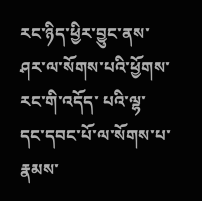རང་ཉིད་ཕྱིར་བྱུང་ནས་ཤར་ལ་སོགས་པའི་ཕྱོགས་རང་གི་འདོད་ པའི་ལྷ་དང་དབང་པོ་ལ་སོགས་པ་རྣམས་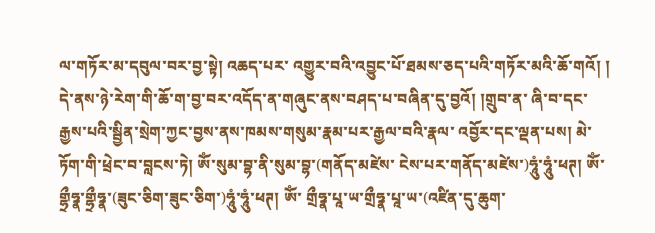ལ་གཏོར་མ་དབུལ་བར་བྱ་སྟེ། འཆད་པར་ འགྱུར་བའི་འབྱུང་པོ་ཐམས་ཅད་པའི་གཏོར་མའི་ཆོ་གའོ། ། དེ་ནས་ཉེ་རེག་གི་ཆོ་ག་བྱ་བར་འདོད་ན་གཞུང་ནས་བཤད་པ་བཞིན་དུ་བྱའོ། །གྲུབ་ན་ ཞི་བ་དང་རྒྱས་པའི་སྦྱིན་སྲེག་ཀྱང་བྱས་ནས་ཁམས་གསུམ་རྣམ་པར་རྒྱལ་བའི་རྣལ་ འབྱོར་དང་ལྡན་པས། མེ་ཏོག་གི་ཕྲེང་བ་བླངས་ཏེ། ཨོཾ་སུམ་བྷ་ནི་སུམ་བྷ་(གནོད་མཛེས་ ངེས་པར་གནོད་མཛེས་)ཧཱུཾ་ཧཱུཾ་ཕཊ། ཨོཾ་གྷྲྀཧྣ་གྷྲྀཧྣ་(ཟུང་ཅིག་ཟུང་ཅིག་)ཧཱུཾ་ཧཱུཾ་ཕཊ། ཨོཾ་ གྲྀཧྣ་པཱ་ཡ་གྲྀཧྣ་པཱ་ཡ་(འཛིན་དུ་ཆུག་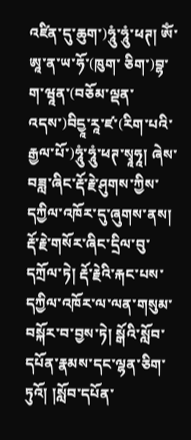འཛིན་དུ་ཆུག་)ཧཱུཾ་ཧཱུཾ་ཕཊ། ཨོཾ་ཨཱ་ན་ཡ་ཧོ་(ཁུག་ ཅིག་)བྷ་ག་ཝཱན་(བཅོམ་ལྡན་འདས་)བིདྱཱ་རཱ་ཛ་(རིག་པའི་རྒྱལ་པོ་)ཧཱུཾ་ཧཱུཾ་ཕཊ་སྭཱཧཱ། ཞེས་བཟླ་ཞིང་རྡོ་རྗེ་ཤུགས་ཀྱིས་དཀྱིལ་འཁོར་དུ་ཞུགས་ནས། རྡོ་རྗེ་གསོར་ཞིང་དྲིལ་བུ་ དཀྲོལ་ཏེ། རྡོ་རྗེའི་རྐང་པས་དཀྱིལ་འཁོར་ལ་ལན་གསུམ་བསྐོར་བ་བྱས་ཏེ། སྒོའི་སློབ་ དཔོན་རྣམས་དང་ལྷན་ཅིག་ཏུའོ། །སློབ་དཔོན་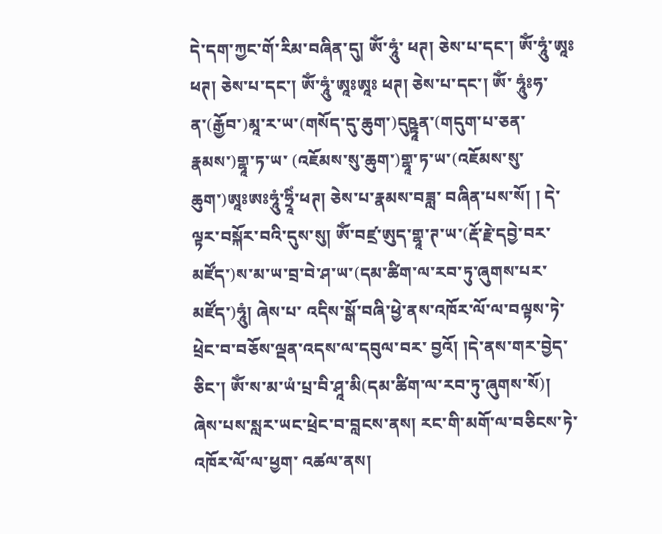དེ་དག་ཀྱང་གོ་རིམ་བཞིན་དུ། ཨོཾ་ཧཱུཾ་ ཕཊ། ཅེས་པ་དང་། ཨོཾ་ཧཱུཾ་ཨཱཿཕཊ། ཅེས་པ་དང་། ཨོཾ་ཧཱུཾ་ཨཱཿཨཱཿ ཕཊ། ཅེས་པ་དང་། ཨོཾ་ ཧཱུཾཿཧ་ན་(རྒྱོབ་)མཱ་ར་ཡ་(གསོད་དུ་ཆུག་)དུཥྟཱན་(གདུག་པ་ཅན་རྣམས་)གྷཱ་ཏ་ཡ་ (འཇོམས་སུ་ཆུག་)གྷཱ་ཏ་ཡ་(འཇོམས་སུ་ཆུག་)ཨཱཿཨཿཧཱུཾ་ཧྲཱིཾ་ཕཊ། ཅེས་པ་རྣམས་བཟླ་ བཞིན་པས་སོ། ། དེ་ལྟར་བསྐོར་བའི་དུས་སུ། ཨོཾ་བཛྲ་ཨུད་གྷཱ་ཊ་ཡ་(རྡོ་རྗེ་དབྱེ་བར་ མཛོད་)ས་མ་ཡ་བྲ་བེ་ཤ་ཡ་(དམ་ཚིག་ལ་རབ་ཏུ་ཞུགས་པར་མཛོད་)ཧཱུཾ། ཞེས་པ་ འདིས་སྒོ་བཞི་ཕྱེ་ནས་འཁོར་ལོ་ལ་བལྟས་ཏེ་ཕྲེང་བ་བཅོས་ལྡན་འདས་ལ་དབུལ་བར་ བྱའོ། །དེ་ནས་གར་བྱེད་ཅིང་། ཨོཾ་ས་མ་ཡཾ་པྲ་བི་ཤཱ་མི(དམ་ཚིག་ལ་རབ་ཏུ་ཞུགས་སོ)། ཞེས་པས་སླར་ཡང་ཕྲེང་བ་བླངས་ནས། རང་གི་མགོ་ལ་བཅིངས་ཏེ་འཁོར་ལོ་ལ་ཕྱག་ འཚལ་ནས།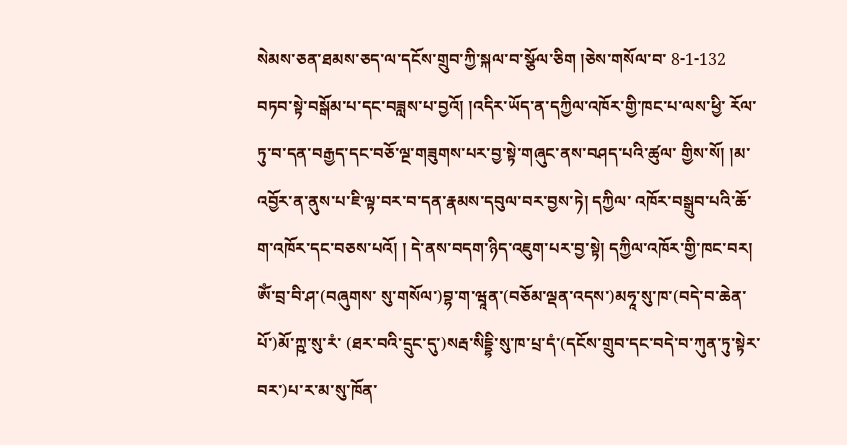སེམས་ཅན་ཐམས་ཅད་ལ་དངོས་གྲུབ་ཀྱི་སྐལ་བ་སྩོལ་ཅིག །ཅེས་གསོལ་བ་ 8-1-132 བཏབ་སྟེ་བསྒོམ་པ་དང་བཟླས་པ་བྱའོ། །འདིར་ཡོད་ན་དཀྱིལ་འཁོར་གྱི་ཁང་པ་ལས་ཕྱི་ རོལ་ཏུ་བ་དན་བརྒྱད་དང་བཅོ་ལྔ་གཟུགས་པར་བྱ་སྟེ་གཞུང་ནས་བཤད་པའི་ཚུལ་ གྱིས་སོ། །མ་འབྱོར་ན་ནུས་པ་ཇི་ལྟ་བར་བ་དན་རྣམས་དབུལ་བར་བྱས་ཏེ། དཀྱིལ་ འཁོར་བསྒྲུབ་པའི་ཆོ་ག་འཁོར་དང་བཅས་པའོ། ། དེ་ནས་བདག་ཉིད་འཇུག་པར་བྱ་སྟེ། དཀྱིལ་འཁོར་གྱི་ཁང་བར། ཨོཾ་བྲ་བི་ཤ་(བཞུགས་ སུ་གསོལ་)བྷ་ག་ཝཱན་(བཅོམ་ལྡན་འདས་)མཧཱ་སུ་ཁ་(བདེ་བ་ཆེན་པོ་)མོ་ཀྵ་སུ་རཾ་ (ཐར་བའི་དྲུང་དུ་)སརྦ་སིདྡྷི་སུ་ཁ་པྲ་དཾ་(དངོས་གྲུབ་དང་བདེ་བ་ཀུན་ཏུ་སྟེར་ བར་)པ་ར་མ་སུ་ཁོན་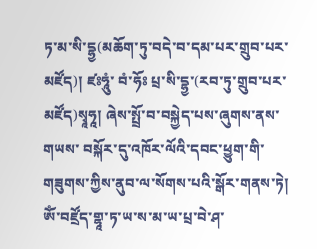ཏ་མ་སི་དྷྱ(མཆོག་ཏུ་བདེ་བ་དམ་པར་གྲུབ་པར་མཛོད)། ཛཿཧཱུཾ་ བཾ་ཧོཿ པྲ་སི་དྷྱ་(རབ་ཏུ་གྲུབ་པར་མཛོད)སྭཱཧཱ། ཞེས་སྤྲོ་བ་བསྐྱེད་པས་ཞུགས་ནས་གཡས་ བསྐོར་དུ་འཁོར་ལོའི་དབང་ཕྱུག་གི་གཟུགས་ཀྱིས་ནུབ་ལ་སོགས་པའི་སྒོར་གནས་ཏེ། ཨོཾ་བཛྲོད་གྷཱ་ཏ་ཡ་ས་མ་ཡ་པྲ་བེ་ཤ་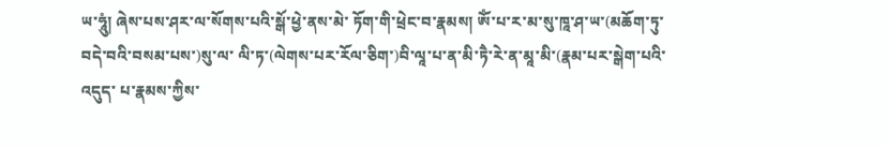ཡ་ཧཱུཾ། ཞེས་པས་ཤར་ལ་སོགས་པའི་སྒོ་ཕྱེ་ནས་མེ་ ཏོག་གི་ཕྲེང་བ་རྣམས། ཨོཾ་པ་ར་མ་སུ་ཁཱ་ཤ་ཡ་(མཆོག་ཏུ་བདེ་བའི་བསམ་པས་)སུ་ལ་ ལི་ཏ་(ལེགས་པར་རོལ་ཅིག་)བི་ལཱ་པ་ན་མི་ཏཻ་རེ་ན་མཱ་མི་(རྣམ་པར་སྒེག་པའི་འདུད་ པ་རྣམས་ཀྱིས་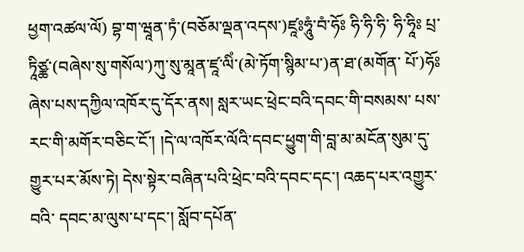ཕྱག་འཚལ་ལོ) བྷ་ག་ཝཱན་ཏཾ་(བཅོམ་ལྡན་འདས་)ཛཱཿཧཱུཾ་བཾ་ཧོཿ ཧི་ཧི་ཧི་ ཧི་ཧཱིཿ པྲ་ཏཱིཙྪ་(བཞེས་སུ་གསོལ་)ཀུ་སུ་མཱན་ཛཱ་ལིཾ་(མེ་ཏོག་སྙིམ་པ་)ན་ཐ་(མགོན་ པོ་)ཧོཿ ཞེས་པས་དཀྱིལ་འཁོར་དུ་དོར་ནས། སླར་ཡང་ཕྲེང་བའི་དབང་གི་བསམས་ པས་རང་གི་མགོར་བཅིང་ངོ་། །དེ་ལ་འཁོར་ལོའི་དབང་ཕྱུག་གི་བླ་མ་མངོན་སུམ་དུ་ གྱུར་པར་མོས་ཏེ། དེས་སྟེར་བཞིན་པའི་ཕྲེང་བའི་དབང་དང་། འཆད་པར་འགྱུར་བའི་ དབང་མ་ལུས་པ་དང་། སློབ་དཔོན་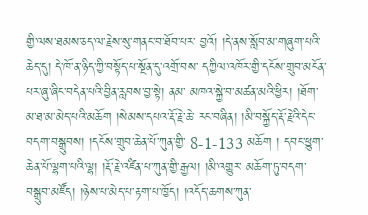གྱི་ལས་ཐམས་ཅད་ལ་རྗེས་སུ་གནང་བ་ཐོབ་པར་ བྱའོ། །དེ་ནས་སློབ་མ་གཞུག་པའི་ཆེད་དུ། དེ་ཁོ་ན་ཉིད་ཀྱི་བསྟོད་པ་སྔོན་དུ་འགྲོ་བས་ དཀྱིལ་འཁོར་གྱི་དངོས་གྲུབ་མངོན་པར་ཞུ་ཞིང་བདེན་པའི་བྱིན་རླབས་བྱ་སྟེ། ནམ་ མཁའ་སྐྱེ་བ་མཚན་མའི་ཕྱིར། །ཐོག་མ་ཐ་མ་མེད་པའི་མཆོག །སེམས་དཔའ་རྡོ་རྗེ་ཆེ་ རང་བཞིན། །མི་བསྐྱོད་རྡོ་རྗེའི་དེང་བདག་བསྒྲུབས། །དངོས་གྲུབ་ཆེན་པོ་ཀུན་གྱི་ 8-1-133 མཆོག ། དབང་ཕྱུག་ཆེན་པོ་ལྷག་པའི་ལྷ། །རྡོ་རྗེ་འཛིན་པ་ཀུན་གྱི་རྒྱལ། །མི་འགྱུར་ མཆོག་ཏུ་བདག་བསྒྲུབ་མཛོད། །ཉེས་པ་མེད་པ་རྟག་པ་ཁྱོད། །འདོད་ཆགས་ཀུན་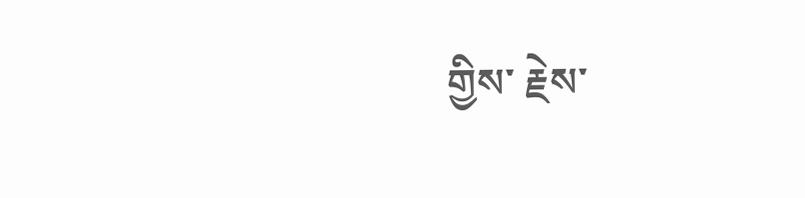གྱིས་ རྗེས་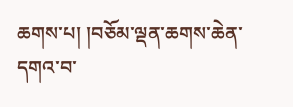ཆགས་པ། །བཅོམ་ལྡན་ཆགས་ཆེན་དགའ་བ་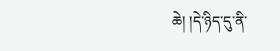ཆེ། །དེ་ཉིད་དུ་ནི་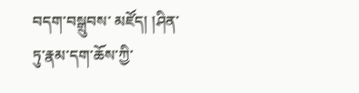བདག་བསྒྲུབས་ མཛོད། །ཤིན་ཏུ་རྣམ་དག་ཆོས་ཀྱི་